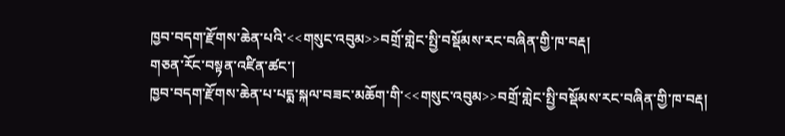ཁྱབ་བདག་རྫོགས་ཆེན་པའི་<<གསུང་འབུམ>>བགྲོ་གླེང་སྤྱི་བསྡོམས་རང་བཞིན་གྱི་ཁ་བརྡ།
གཅན་རོང་བསྟན་འཛིན་ཚང་།
ཁྱབ་བདག་རྫོགས་ཆེན་པ་པདྨ་སྐལ་བཟང་མཆོག་གི་<<གསུང་འབུམ>>བགྲོ་གླེང་སྤྱི་བསྡོམས་རང་བཞིན་གྱི་ཁ་བརྡ།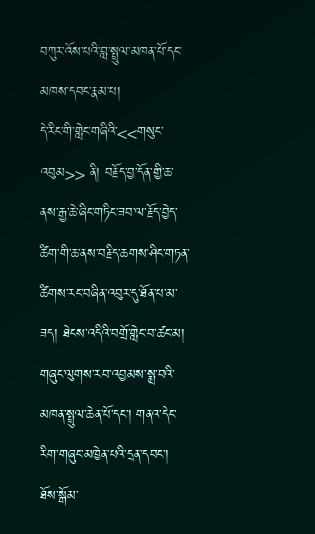བཀུར་འོས་པའི་བླ་སྤྲུལ་མཁན་པོ་དང་མཁས་དབང་རྣམ་པ།
དེ་རིང་གི་གླེང་གཞིའི་<<གསུང་འབུམ>> ནི། བརྗོད་བྱ་དོན་གྱི་ཆ་ནས་རྒྱ་ཆེ་ཞིང་གཏིང་ཟབ་ལ་རྗོད་བྱེད་ཚིག་གི་ཆ་ནས་བརྗིད་ཆགས་ཤིང་གཏན་ཚིགས་རང་བཞིན་འབུར་དུ་ཐོན་པ་མ་ཟད། ཐེངས་འདིའི་བགྲོ་གླེང་བ་ཚང་མ། གཞུང་ལུགས་རབ་འབྱམས་སྨྲ་བའི་མཁན་སྤྲུལ་ཆེན་པོ་དང་། གནའ་དེང་རིག་གཞུང་མཁྱེན་པའི་དྲན་དབང་། ཐོས་སྒོམ་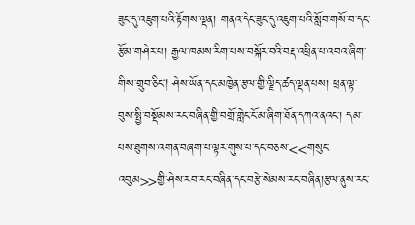ཟུང་དུ་འཇུག་པའི་རྟོགས་ལྡན། གནའ་དེང་ཟུང་དུ་འཇུག་པའི་སློབ་གསོ་བ་དང་རྩོམ་གཤེར་པ། རྒྱལ་ཁམས་རིག་པས་བསྐོར་བའི་བརྡ་འཕྲིན་པ་འབའ་ཞིག་གིས་གྲུབ་ཅིང། ཤེས་ཡོན་དང་མཁྱེན་རྩལ་གྱི་ལྗིད་ཚད་ལྡན་པས། ཕྲན་ལྟ་བུས་སྤྱི་བསྡོམས་རང་བཞིན་གྱི་བགྲོ་གླེང་ངོ་མ་ཞིག་ཐོན་དཀའ་ནའང་། དམ་པས་ཐུགས་འགན་བཞག་པ་ལྟར་གུས་པ་དང་བཅས་<<གསུང་འབུམ>>གྱི་ཤེས་རབ་རང་བཞིན་དང་བརྩེ་སེམས་རང་བཞིན།རྩལ་ནུས་རང་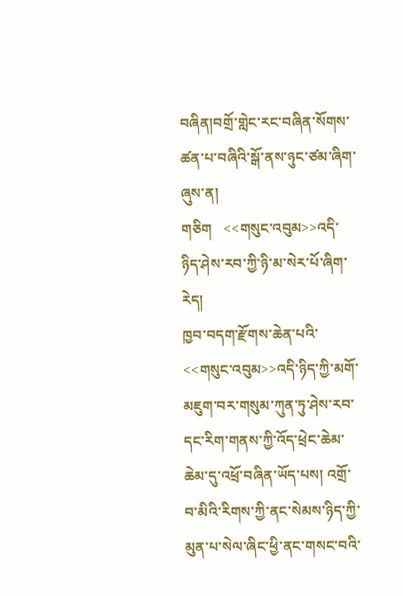བཞིན།བགྲོ་གླེང་རང་བཞིན་སོགས་ཚན་པ་བཞིའི་སྒོ་ནས་ཉུང་ཙམ་ཞིག་ཞུས་ན།
གཅིག   <<གསུང་འབུམ>>འདི་ཉིད་ཤེས་རབ་ཀྱི་ཉི་མ་སེར་པོ་ཞིག་རེད།
ཁྱབ་བདག་རྫོགས་ཆེན་པའི་<<གསུང་འབུམ>>འདི་ཉིད་ཀྱི་མགོ་མཇུག་བར་གསུམ་ཀུན་ཏུ་ཤེས་རབ་དང་རིག་གནས་ཀྱི་འོད་ཕྲེང་ཆེམ་ཆེམ་དུ་འཕྲོ་བཞིན་ཡོད་པས། འགྲོ་བ་མིའི་རིགས་ཀྱི་ནང་སེམས་ཉིད་ཀྱི་མུན་པ་སེལ་ཞིང་ཕྱི་ནང་གསང་བའི་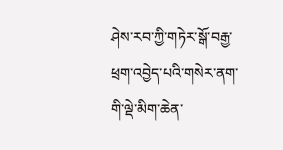ཤེས་རབ་ཀྱི་གཏེར་སྒོ་བརྒྱ་ཕྲག་འབྱེད་པའི་གསེར་ནག་གི་ལྡེ་མིག་ཆེན་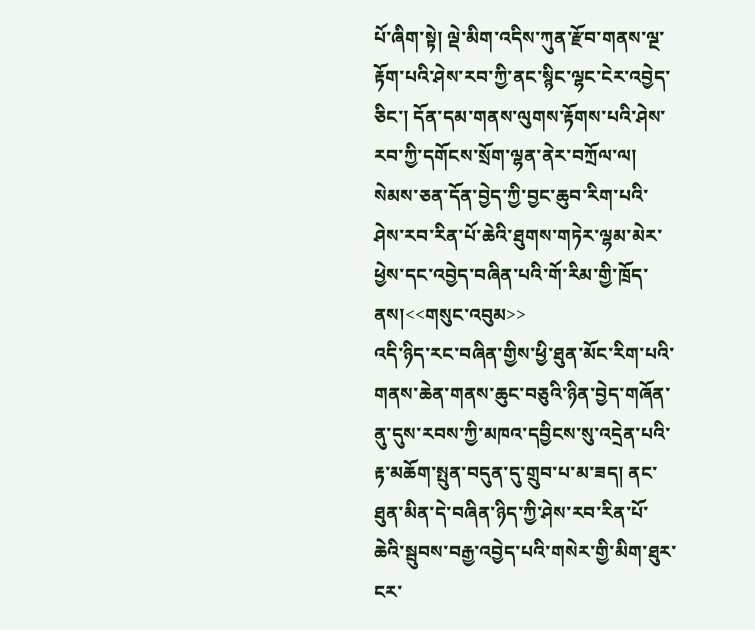པོ་ཞིག་སྟེ། ལྡེ་མིག་འདིས་ཀུན་རྫོབ་གནས་ལྔ་རྟོག་པའི་ཤེས་རབ་ཀྱི་ནང་སྙིང་ལྷང་ངེར་འབྱེད་ཅིང་། དོན་དམ་གནས་ལུགས་རྟོགས་པའི་ཤེས་རབ་ཀྱི་དགོངས་སྲོག་ལྷན་ནེར་བཀྲོལ་ལ། སེམས་ཅན་དོན་བྱེད་ཀྱི་བྱང་ཆུབ་རིག་པའི་ཤེས་རབ་རིན་པོ་ཆེའི་ཐུགས་གཏེར་ལྷམ་མེར་ཕྱེས་དང་འབྱེད་བཞིན་པའི་གོ་རིམ་གྱི་ཁྲོད་ནས།<<གསུང་འབུམ>>
འདི་ཉིད་རང་བཞིན་གྱིས་ཕྱི་ཐུན་མོང་རིག་པའི་གནས་ཆེན་གནས་ཆུང་བཅུའི་ཉིན་བྱེད་གཞོན་ནུ་དུས་རབས་ཀྱི་མཁའ་དབྱིངས་སུ་འདྲེན་པའི་རྟ་མཆོག་སྤུན་བདུན་དུ་གྲུབ་པ་མ་ཟད། ནང་ཐུན་མིན་དེ་བཞིན་ཉིད་ཀྱི་ཤེས་རབ་རིན་པོ་ཆེའི་སྦུབས་བརྒྱ་འབྱེད་པའི་གསེར་གྱི་མིག་ཐུར་ངར་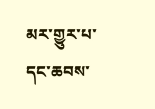མར་གྱུར་པ་དང་ཆབས་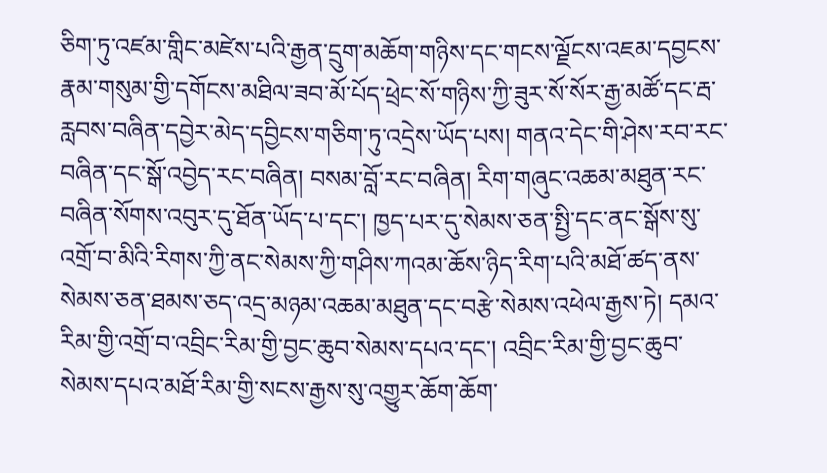ཅིག་ཏུ་འཛམ་གླིང་མཛེས་པའི་རྒྱན་དྲུག་མཆོག་གཉིས་དང་གངས་ལྗོངས་འཇམ་དབྱངས་རྣམ་གསུམ་གྱི་དགོངས་མཐིལ་ཟབ་མོ་པོད་ཕྲེང་སོ་གཉིས་ཀྱི་ཟུར་སོ་སོར་རྒྱ་མཚོ་དང་རྦ་རླབས་བཞིན་དབྱེར་མེད་དབྱིངས་གཅིག་ཏུ་འདྲེས་ཡོད་པས། གནའ་དེང་གི་ཤེས་རབ་རང་བཞིན་དང་སྒོ་འབྱེད་རང་བཞིན། བསམ་བློ་རང་བཞིན། རིག་གཞུང་འཆམ་མཐུན་རང་བཞིན་སོགས་འབུར་དུ་ཐོན་ཡོད་པ་དང་། ཁྱད་པར་དུ་སེམས་ཅན་སྤྱི་དང་ནང་སྒོས་སུ་འགྲོ་བ་མིའི་རིགས་ཀྱི་ནང་སེམས་ཀྱི་གཤིས་ཀའམ་ཆོས་ཉིད་རིག་པའི་མཐོ་ཚད་ནས་སེམས་ཅན་ཐམས་ཅད་འདྲ་མཉམ་འཆམ་མཐུན་དང་བརྩེ་སེམས་འཕེལ་རྒྱས་ཏེ། དམའ་རིམ་གྱི་འགྲོ་བ་འབྲིང་རིམ་གྱི་བྱང་ཆུབ་སེམས་དཔའ་དང་། འབྲིང་རིམ་གྱི་བྱང་ཆུབ་སེམས་དཔའ་མཐོ་རིམ་གྱི་སངས་རྒྱས་སུ་འགྱུར་ཆོག་ཆོག་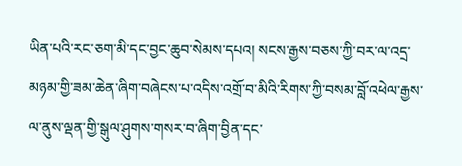ཡིན་པའི་རང་ཅག་མི་དང་བྱང་ཆུབ་སེམས་དཔའ། སངས་རྒྱས་བཅས་ཀྱི་བར་ལ་འདྲ་མཉམ་གྱི་ཟམ་ཆེན་ཞིག་བཞེངས་པ་འདིས་འགྲོ་བ་མིའི་རིགས་ཀྱི་བསམ་བློ་འཕེལ་རྒྱས་ལ་ནུས་ལྡན་གྱི་སྒུལ་ཤུགས་གསར་བ་ཞིག་བྱིན་དང་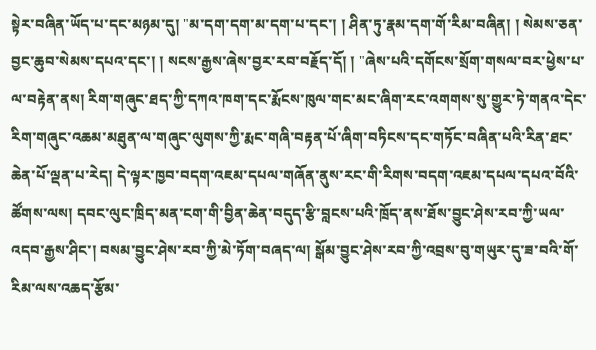སྟེར་བཞིན་ཡོད་པ་དང་མཉམ་དུ། "མ་དག་དག་མ་དག་པ་དང་། ། ཤིན་ཏུ་རྣམ་དག་གོ་རིམ་བཞིན། ། སེམས་ཅན་བྱང་ཆུབ་སེམས་དཔའ་དང་། ། སངས་རྒྱས་ཞེས་བྱར་རབ་བརྗོད་དོ། ། "ཞེས་པའི་དགོངས་སྲོག་གསལ་བར་ཕྱེས་པ་ལ་བརྟེན་ནས། རིག་གཞུང་ཐད་ཀྱི་དཀའ་ཁག་དང་རྨོངས་ཁུལ་གང་མང་ཞིག་རང་འགགས་སུ་གྱུར་ཏེ་གནའ་དེང་རིག་གཞུང་འཆམ་མཐུན་ལ་གཞུང་ལུགས་ཀྱི་རྨང་གཞི་བརྟན་པོ་ཞིག་བཏིངས་དང་གཏོང་བཞིན་པའི་རིན་ཐང་ཆེན་པོ་ལྡན་པ་རེད། དེ་ལྟར་ཁྱབ་བདག་འཇམ་དཔལ་གཞོན་ནུས་རང་གི་རིགས་བདག་འཇམ་དཔལ་དཔའ་བོའི་ཚོགས་ལས། དབང་ལུང་ཁྲིད་མན་ངག་གི་བྱིན་ཆེན་བདུད་རྩི་བླངས་པའི་ཁྲོད་ནས་ཐོས་བྱུང་ཤེས་རབ་ཀྱི་ཡལ་འདབ་རྒྱས་ཤིང་། བསམ་བྱུང་ཤེས་རབ་ཀྱི་མེ་ཏོག་བཞད་ལ། སྒོམ་བྱུང་ཤེས་རབ་ཀྱི་འབྲས་བུ་གཡུར་དུ་ཟ་བའི་གོ་རིམ་ལས་འཆད་རྩོམ་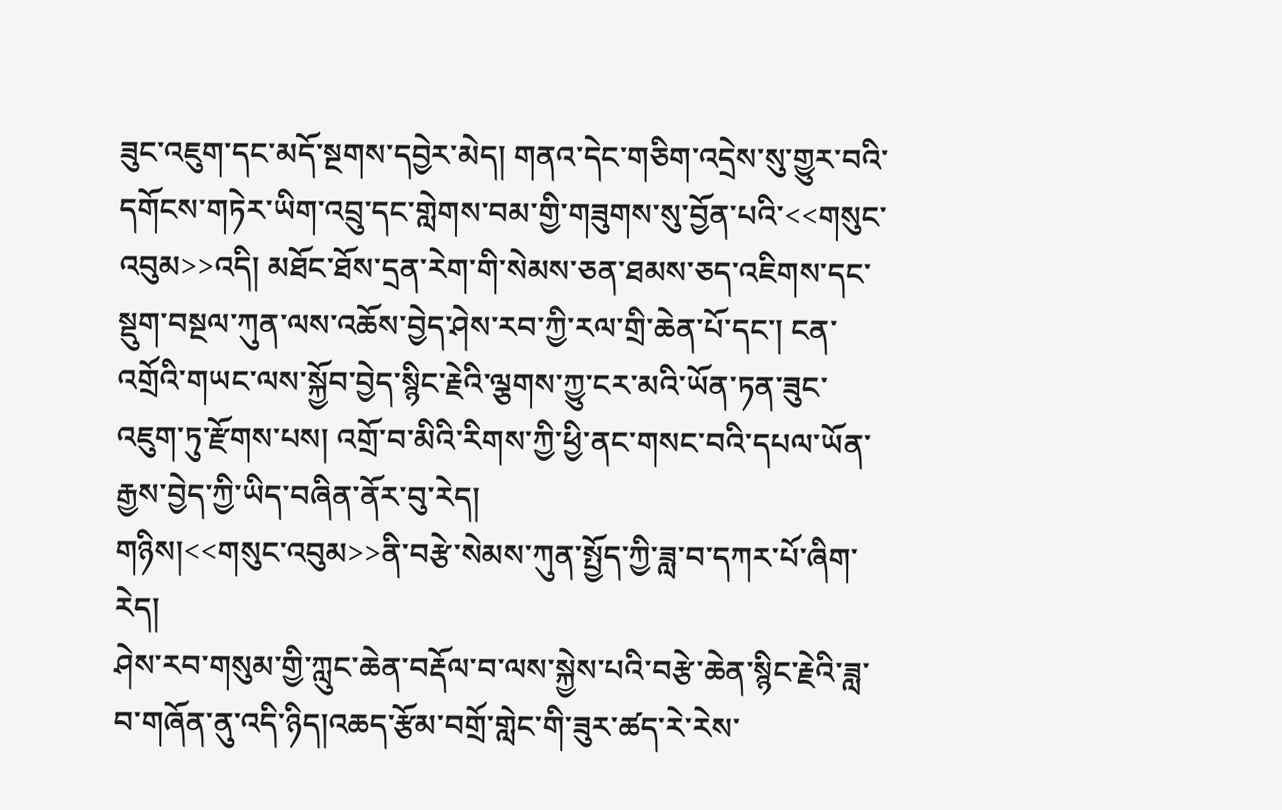ཟུང་འཇུག་དང་མདོ་སྔགས་དབྱེར་མེད། གནའ་དེང་གཅིག་འདྲེས་སུ་གྱུར་བའི་དགོངས་གཏེར་ཡིག་འབྲུ་དང་གླེགས་བམ་གྱི་གཟུགས་སུ་བྱོན་པའི་<<གསུང་འབུམ>>འདི། མཐོང་ཐོས་དྲན་རེག་གི་སེམས་ཅན་ཐམས་ཅད་འཇིགས་དང་སྡུག་བསྔལ་ཀུན་ལས་འཆོས་བྱེད་ཤེས་རབ་ཀྱི་རལ་གྲི་ཆེན་པོ་དང་། ངན་འགྲོའི་གཡང་ལས་སྐྱོབ་བྱེད་སྙིང་རྗེའི་ལྕགས་ཀྱུ་ངར་མའི་ཡོན་ཏན་ཟུང་འཇུག་ཏུ་རྫོགས་པས། འགྲོ་བ་མིའི་རིགས་ཀྱི་ཕྱི་ནང་གསང་བའི་དཔལ་ཡོན་རྒྱས་བྱེད་ཀྱི་ཡིད་བཞིན་ནོར་བུ་རེད།
གཉིས།<<གསུང་འབུམ>>ནི་བརྩེ་སེམས་ཀུན་སྤྱོད་ཀྱི་ཟླ་བ་དཀར་པོ་ཞིག་རེད།
ཤེས་རབ་གསུམ་གྱི་ཀླུང་ཆེན་བརྡོལ་བ་ལས་སྐྱེས་པའི་བརྩེ་ཆེན་སྙིང་རྗེའི་ཟླ་བ་གཞོན་ནུ་འདི་ཉིད།འཆད་རྩོམ་བགྲོ་གླེང་གི་ཟུར་ཚད་རེ་རེས་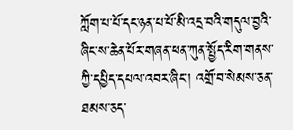ཀློག་པ་པོ་དང་ཉན་པ་པོ་མི་འདྲ་བའི་གདུལ་བྱའི་ཞིང་ས་ཆེན་པོར་གཞན་ཕན་ཀུན་སྤྱོད་རིག་གནས་ཀྱི་དཔྱིད་དཔལ་འབར་ཞིང་། འགྲོ་བ་སེམས་ཅན་ཐམས་ཅད་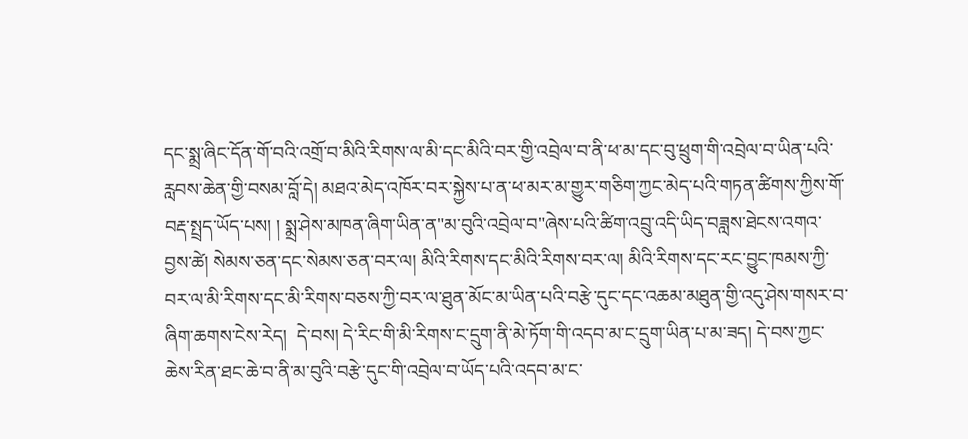དང་སྨྲ་ཞིང་དོན་གོ་བའི་འགྲོ་བ་མིའི་རིགས་ལ་མི་དང་མིའི་བར་གྱི་འབྲེལ་བ་ནི་ཕ་མ་དང་བུ་ཕྲུག་གི་འབྲེལ་བ་ཡིན་པའི་རླབས་ཆེན་གྱི་བསམ་བློ་དེ། མཐའ་མེད་འཁོར་བར་སྐྱེས་པ་ན་ཕ་མར་མ་གྱུར་གཅིག་ཀྱང་མེད་པའི་གཏན་ཚིགས་ཀྱིས་གོ་བརྡ་སྤྲད་ཡོད་པས། ། སྨྲ་ཤེས་མཁན་ཞིག་ཡིན་ན"མ་བུའི་འབྲེལ་བ"ཞེས་པའི་ཚིག་འབྲུ་འདི་ཡིད་བཟླས་ཐེངས་འགའ་བྱས་ཚེ། སེམས་ཅན་དང་སེམས་ཅན་བར་ལ། མིའི་རིགས་དང་མིའི་རིགས་བར་ལ། མིའི་རིགས་དང་རང་བྱུང་ཁམས་ཀྱི་བར་ལ་མི་རིགས་དང་མི་རིགས་བཅས་ཀྱི་བར་ལ་ཐུན་མོང་མ་ཡིན་པའི་བརྩེ་དུང་དང་འཆམ་མཐུན་གྱི་འདུ་ཤེས་གསར་བ་ཞིག་ཆགས་ངེས་རེད།  དེ་བས། དེ་རིང་གི་མི་རིགས་ང་དྲུག་ནི་མེ་ཏོག་གི་འདབ་མ་ང་དྲུག་ཡིན་པ་མ་ཟད། དེ་བས་ཀྱང་ཆེས་རིན་ཐང་ཆེ་བ་ནི་མ་བུའི་བརྩེ་དུང་གི་འབྲེལ་བ་ཡོད་པའི་འདབ་མ་ང་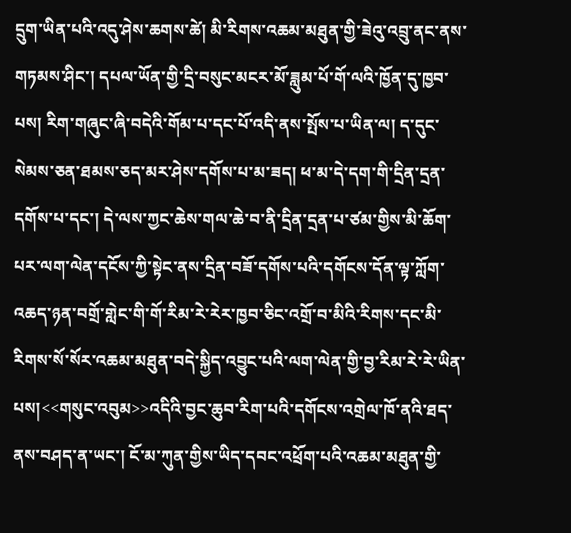དྲུག་ཡིན་པའི་འདུ་ཤེས་ཆགས་ཚེ། མི་རིགས་འཆམ་མཐུན་གྱི་ཟེའུ་འབྲུ་ནང་ནས་གཏམས་ཤིང་། དཔལ་ཡོན་གྱི་དྲི་བསུང་མངར་མོ་ཟླུམ་པོ་གོ་ལའི་ཁྱོན་དུ་ཁྱབ་པས། རིག་གཞུང་ཞི་བདེའི་གོམ་པ་དང་པོ་འདི་ནས་སྤོས་པ་ཡིན་ལ། ད་དུང་ སེམས་ཅན་ཐམས་ཅད་མར་ཤེས་དགོས་པ་མ་ཟད། ཕ་མ་དེ་དག་གི་དྲིན་དྲན་དགོས་པ་དང་། དེ་ལས་ཀྱང་ཆེས་གལ་ཆེ་བ་ནི་དྲིན་དྲན་པ་ཙམ་གྱིས་མི་ཆོག་པར་ལག་ལེན་དངོས་ཀྱི་སྟེང་ནས་དྲིན་བཟོ་དགོས་པའི་དགོངས་དོན་ལྟ་ཀློག་འཆད་ཉན་བགྲོ་གླེང་གི་གོ་རིམ་རེ་རེར་ཁྱབ་ཅིང་འགྲོ་བ་མིའི་རིགས་དང་མི་རིགས་སོ་སོར་འཆམ་མཐུན་བདེ་སྐྱིད་འབྱུང་པའི་ལག་ལེན་གྱི་བྱ་རིམ་རེ་རེ་ཡིན་པས།<<གསུང་འབུམ>>འདིའི་བྱང་ཆུབ་རིག་པའི་དགོངས་འགྲེལ་ཁོ་ནའི་ཐད་ནས་བཤད་ན་ཡང་། ངོ་མ་ཀུན་གྱིས་ཡིད་དབང་འཕྲོག་པའི་འཆམ་མཐུན་གྱི་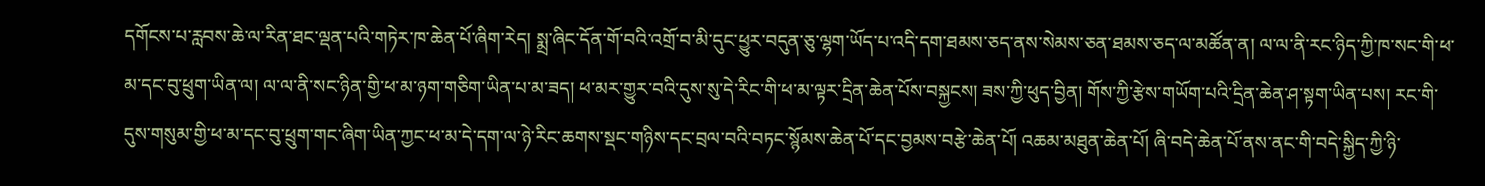དགོངས་པ་རླབས་ཆེ་ལ་རིན་ཐང་ལྡན་པའི་གཏེར་ཁ་ཆེན་པོ་ཞིག་རེད། སྨྲ་ཞིང་དོན་གོ་བའི་འགྲོ་བ་མི་དུང་ཕྱུར་བདུན་ཅུ་ལྷག་ཡོད་པ་འདི་དག་ཐམས་ཅད་ནས་སེམས་ཅན་ཐམས་ཅད་ལ་མཚོན་ན། ལ་ལ་ནི་རང་ཉིད་ཀྱི་ཁ་སང་གི་ཕ་མ་དང་བུ་ཕྲུག་ཡིན་ལ། ལ་ལ་ནི་སང་ཉིན་གྱི་ཕ་མ་ཉག་གཅིག་ཡིན་པ་མ་ཟད། ཕ་མར་གྱུར་བའི་དུས་སུ་དེ་རིང་གི་ཕ་མ་ལྟར་དྲིན་ཆེན་པོས་བསྐྱངས། ཟས་ཀྱི་ཕུད་བྱིན། གོས་ཀྱི་རྩེས་གཡོག་པའི་དྲིན་ཆེན་ཤ་སྟག་ཡིན་པས། རང་གི་དུས་གསུམ་གྱི་ཕ་མ་དང་བུ་ཕྲུག་གང་ཞིག་ཡིན་ཀྱང་ཕ་མ་དེ་དག་ལ་ཉེ་རིང་ཆགས་སྡང་གཉིས་དང་བྲལ་བའི་བཏང་སྙོམས་ཆེན་པོ་དང་བྱམས་བརྩེ་ཆེན་པོ། འཆམ་མཐུན་ཆེན་པོ། ཞི་བདེ་ཆེན་པོ་ནས་ནང་གི་བདེ་སྐྱིད་ཀྱི་ཉི་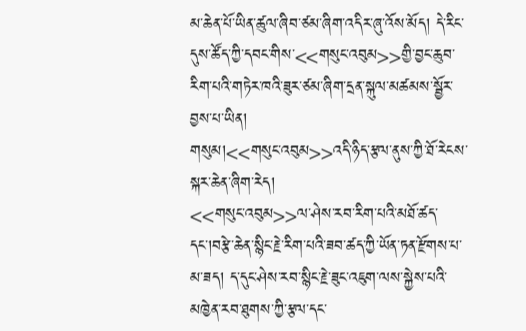མ་ཆེན་པོ་ཡིན་ཚུལ་ཞིབ་ཙམ་ཞིག་འདིར་ཞུ་འོས་མོད། དེ་རིང་དུས་ཚོད་ཀྱི་དབང་གིས་<<གསུང་འབུམ>>གྱི་བྱང་ཆུབ་རིག་པའི་གཏེར་ཁའི་ཟུར་ཙམ་ཞིག་དྲན་སྐུལ་མཚམས་སྦྱོར་བྱས་པ་ཡིན།
གསུམ།<<གསུང་འབུམ>>འདི་ཉིད་རྩལ་ནུས་ཀྱི་ཐོ་རེངས་སྐར་ཆེན་ཞིག་རེད།
<<གསུང་འབུམ>>ལ་ཤེས་རབ་རིག་པའི་མཐོ་ཚད་དང་།བརྩེ་ཆེན་སྙིང་རྗེ་རིག་པའི་ཟབ་ཚད་ཀྱི་ཡོན་ཏན་རྫོགས་པ་མ་ཟད། ད་དུང་ཤེས་རབ་སྙིང་རྗེ་ཟུང་འཇུག་ལས་སྐྱེས་པའི་མཁྱེན་རབ་ཐུགས་ཀྱི་རྩལ་དང་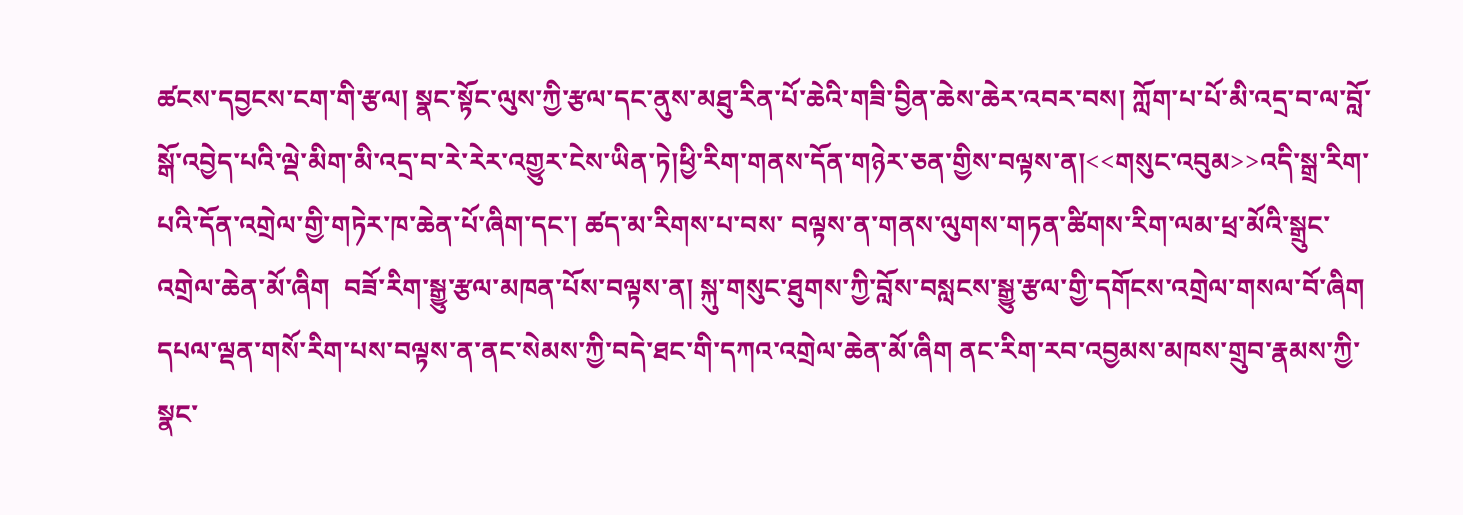ཚངས་དབྱངས་ངག་གི་རྩལ། སྣང་སྟོང་ལུས་ཀྱི་རྩལ་དང་ནུས་མཐུ་རིན་པོ་ཆེའི་གཟི་བྱིན་ཆེས་ཆེར་འབར་བས། ཀློག་པ་པོ་མི་འདྲ་བ་ལ་བློ་སྒོ་འབྱེད་པའི་ལྡེ་མིག་མི་འདྲ་བ་རེ་རེར་འགྱུར་ངེས་ཡིན་ཏེ།ཕྱི་རིག་གནས་དོན་གཉེར་ཅན་གྱིས་བལྟས་ན།<<གསུང་འབུམ>>འདི་སྒྲ་རིག་པའི་དོན་འགྲེལ་གྱི་གཏེར་ཁ་ཆེན་པོ་ཞིག་དང་། ཚད་མ་རིགས་པ་བས་ བལྟས་ན་གནས་ལུགས་གཏན་ཚིགས་རིག་ལམ་ཕྲ་མོའི་སྒྲུང་འགྲེལ་ཆེན་མོ་ཞིག  བཟོ་རིག་སྒྱུ་རྩལ་མཁན་པོས་བལྟས་ན། སྐུ་གསུང་ཐུགས་ཀྱི་བློས་བསླངས་སྒྱུ་རྩལ་གྱི་དགོངས་འགྲེལ་གསལ་བོ་ཞིག  དཔལ་ལྡན་གསོ་རིག་པས་བལྟས་ན་ནང་སེམས་ཀྱི་བདེ་ཐང་གི་དཀའ་འགྲེལ་ཆེན་མོ་ཞིག ནང་རིག་རབ་འབྱམས་མཁས་གྲུབ་རྣམས་ཀྱི་སྣང་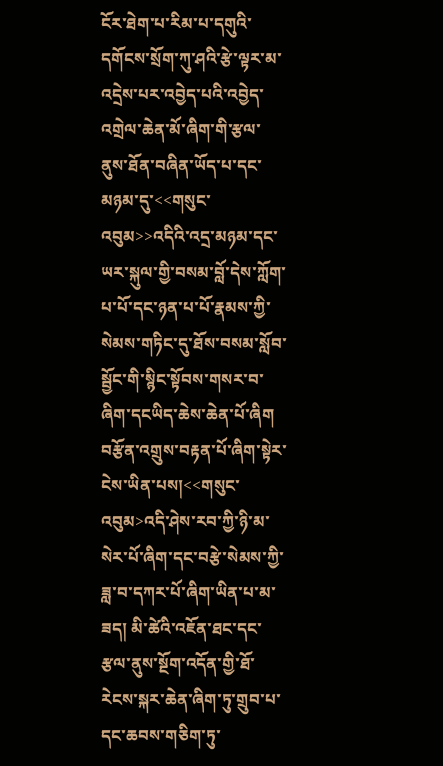ངོར་ཐེག་པ་རིམ་པ་དགུའི་དགོངས་སྲོག་ཀུ་ཤའི་རྩེ་ལྟར་མ་འདྲེས་པར་འབྱེད་པའི་འབྱེད་འགྲེལ་ཆེན་མོ་ཞིག་གི་རྩལ་ནུས་ཐོན་བཞིན་ཡོད་པ་དང་མཉམ་དུ་<<གསུང་འབུམ>>འདིའི་འདྲ་མཉམ་དང་ཡར་སྐུལ་གྱི་བསམ་བློ་དེས་ཀློག་པ་པོ་དང་ཉན་པ་པོ་རྣམས་ཀྱི་སེམས་གཏིང་དུ་ཐོས་བསམ་སློབ་སྦྱོང་གི་སྙིང་སྟོབས་གསར་བ་ཞིག་དངཡིད་ཆེས་ཆེན་པོ་ཞིག  བརྩོན་འགྲུས་བརྟན་པོ་ཞིག་སྟེར་ངེས་ཡིན་པས།<<གསུང་འབུམ>འདི་ཤེས་རབ་ཀྱི་ཉི་མ་སེར་པོ་ཞིག་དང་བརྩེ་སེམས་ཀྱི་ཟླ་བ་དཀར་པོ་ཞིག་ཡིན་པ་མ་ཟད། མི་ཚེའི་འཇོན་ཐང་དང་རྩལ་ནུས་སྔོག་འདོན་གྱི་ཐོ་རེངས་སྐར་ཆེན་ཞིག་ཏུ་གྲུབ་པ་དང་ཆབས་གཅིག་ཏུ་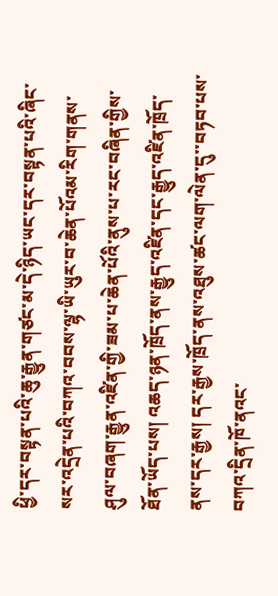ཕྱི་དར་བསྟན་པའི་ཆུ་རྒྱུན་གཙང་མ་དེ་ཉིད་ཡང་དར་བསྟན་པའི་ཞིང་སར་འདྲེན་པའི་བཀའ་བབས་ལྷ་ཡི་ཡུར་བ་ཆེན་པོའམ་རིག་གནས་ཤུལ་བཞག་རྒྱུན་འཛིན་གྱི་ཟམ་པ་ཆེན་པོའི་ནུས་པ་རང་བཞིན་གྱིས་ཐོན་ཡོད་པས། འཆད་ཉན་ཁྲོད་ནས་རྒྱུད་འཛིན་དང་རྒྱུད་འཛིན་ཁྲོད་ནས་དར་རྒྱས། དར་རྒྱས་ཁྲོད་ནས་འཐུས་ཚང་ལག་ལེན་དུ་་བཏབ་པས་བཀའ་དྲིན་ཁོ་ནའང་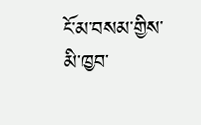ངོ་མ་བསམ་གྱིས་མི་ཁྱབ་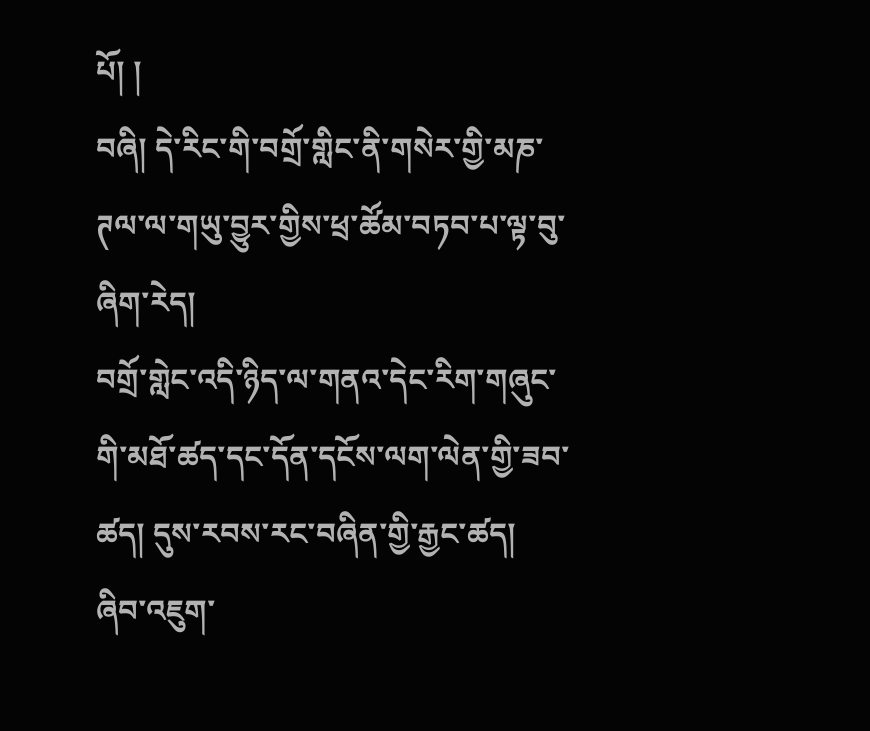པོ། །
བཞི། དེ་རིང་གི་བགྲོ་གླིང་ནི་གསེར་གྱི་མཎ་ཊལ་ལ་གཡུ་བྱུར་གྱིས་ཕྲ་ཚོམ་བཏབ་པ་ལྟ་བུ་ཞིག་རེད།
བགྲོ་གླེང་འདི་ཉིད་ལ་གནའ་དེང་རིག་གཞུང་གི་མཐོ་ཚད་དང་དོན་དངོས་ལག་ལེན་གྱི་ཟབ་ཚད། དུས་རབས་རང་བཞིན་གྱི་རྒྱང་ཚད། ཞིབ་འཇུག་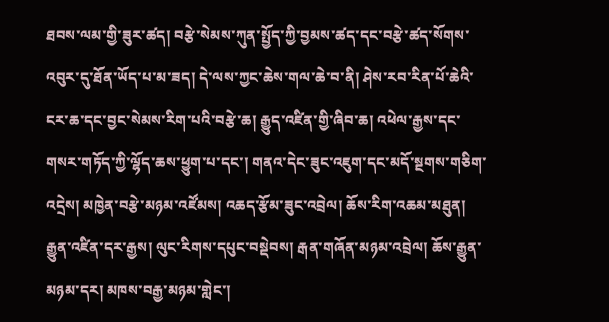ཐབས་ལམ་གྱི་ཟུར་ཚད། བརྩེ་སེམས་ཀུན་སྤྱོད་ཀྱི་བྱམས་ཚད་དང་བརྩེ་ཚད་སོགས་འབུར་དུ་ཐོན་ཡོད་པ་མ་ཟད། དེ་ལས་ཀྱང་ཆེས་གལ་ཆེ་བ་ནི། ཤེས་རབ་རིན་པོ་ཆེའི་ངར་ཆ་དང་བྱང་སེམས་རིག་པའི་བརྩེ་ཆ། རྒྱུད་འཛིན་གྱི་ཞིབ་ཆ། འཕེལ་རྒྱས་དང་གསར་གཏོད་ཀྱི་ལྷོད་ཆས་ཕྱུག་པ་དང་། གནའ་དེང་ཟུང་འཇུག་དང་མདོ་སྔགས་གཅིག་འདྲེས། མཁྱེན་བརྩེ་མཉམ་འཛོམས། འཆད་རྩོམ་ཟུང་འབྲེལ། ཆོས་རིག་འཆམ་མཐུན། རྒྱུན་འཛིན་དར་རྒྱས། ལུང་རིགས་དཔུང་བསྡེབས། རྒན་གཞོན་མཉམ་འབྲེལ། ཆོས་རྒྱུན་མཉམ་དར། མཁས་བརྒྱ་མཉམ་གླེང་།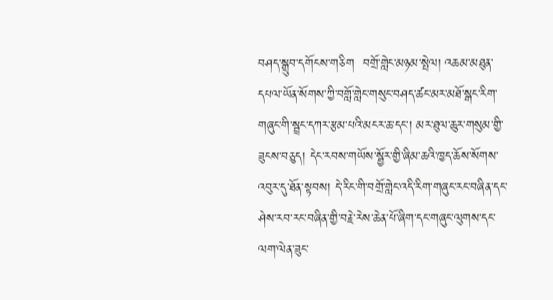བཤད་སྒྲུབ་དགོངས་གཅིག  བགྲོ་གླེང་མཉམ་སྤེལ། འཆམ་མཐུན་དཔལ་ཡོན་སོགས་ཀྱི་བགློ་གླེང་གསུང་བཤད་ཚང་མར་མཐོ་སྒང་རིག་གཞུང་གི་སྦྲང་དཀར་རྩམ་པའི་མངར་ཆ་དང་། མར་ཐུལ་ཆུར་གསུམ་གྱི་ཟུངས་བཅུད། དེང་རབས་གཡོས་སྦྱོར་གྱི་ཞིམ་ཆའི་ཁྱད་ཆོས་སོགས་འབུར་དུ་ཐོན་སྟབས། དེ་རིང་གི་བགྲོ་གླེང་འདི་རིག་གཞུང་རང་བཞིན་དང་ཤེས་རབ་རང་བཞིན་གྱི་བརྗེ་རེས་ཆེན་པོ་ཞིག་དང་གཞུང་ལུགས་དང་ལག་ལེན་ཟུང་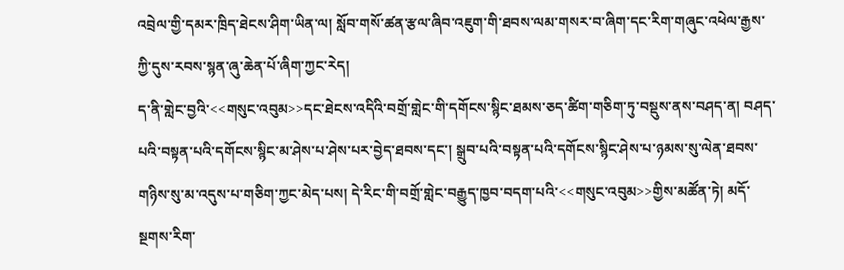འབྲེལ་གྱི་དམར་ཁྲིད་ཐེངས་ཤིག་ཡིན་ལ། སློབ་གསོ་ཚན་རྩལ་ཞིབ་འཇུག་གི་ཐབས་ལམ་གསར་བ་ཞིག་དང་རིག་གཞུང་འཕེལ་རྒྱས་ཀྱི་དུས་རབས་སྙན་ཞུ་ཆེན་པོ་ཞིག་ཀྱང་རེད།
ད་ནི་གླེང་བྱའི་<<གསུང་འབུམ>>དང་ཐེངས་འདིའི་བགྲོ་གླེང་གི་དགོངས་སྙིང་ཐམས་ཅད་ཚིག་གཅིག་ཏུ་བསྡུས་ནས་བཤད་ན། བཤད་པའི་བསྟན་པའི་དགོངས་སྙིང་མ་ཤེས་པ་ཤེས་པར་བྱེད་ཐབས་དང་། སྒྲུབ་པའི་བསྟན་པའི་དགོངས་སྙིང་ཤེས་པ་ཉམས་སུ་ལེན་ཐབས་གཉིས་སུ་མ་འདུས་པ་གཅིག་ཀྱང་མེད་པས། དེ་རིང་གི་བགྲོ་གླེང་བརྒྱུད་ཁྱབ་བདག་པའི་<<གསུང་འབུམ>>གྱིས་མཚོན་ཏེ། མདོ་སྔགས་རིག་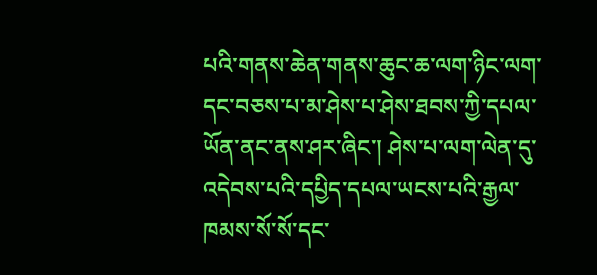པའི་གནས་ཆེན་གནས་ཆུང་ཆ་ལག་ཉིང་ལག་དང་བཅས་པ་མ་ཤེས་པ་ཤེས་ཐབས་ཀྱི་དཔལ་ཡོན་ནང་ནས་ཤར་ཞིང་། ཤེས་པ་ལག་ལེན་དུ་འདེབས་པའི་དཔྱིད་དཔལ་ཡངས་པའི་རྒྱལ་ཁམས་སོ་སོ་དང་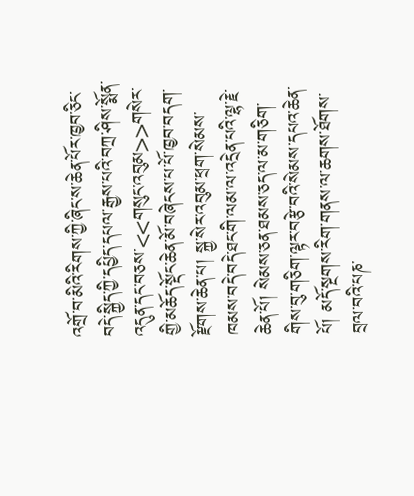འགྲོ་བ་མིའི་རིགས་ཀྱི་ཞིང་ས་ཆེན་པོར་ཁྱབ་ཅིང་བདེ་སྐྱིད་ཀྱི་དཔྱིད་དཔལ་རྒྱས་པའི་བཀྲ་ཤིས་སྨོན་འདུན་དང་བཅས་<<གསུང་འབུམ>>གསེར་གྱི་མཆོད་སྡོང་ཆེན་མོ་བཞེངས་པ་པོ་ཁྱབ་བདག་རྫོགས་ཆེན་པ། སྐྱ་སེར་འབུམ་ཕྲག་སེམས་ཁམས་བདེ་བདེ་ཐང་གི་ལམ་ལ་འདྲེན་པའི་ལྷ་རྗེ་ཆེན་པོ། སེམས་ཅན་ཐམས་ཅད་ལ་མ་གཅིག་གིས་བུ་གཅིག་ལྟར་བརྩེ་བའི་སེམས་དཔའ་ཆེན་པོ། མདོ་སྔགས་རིག་གནས་ལ་ཆགས་ཐོགས་བྲལ་བའི་པཎ་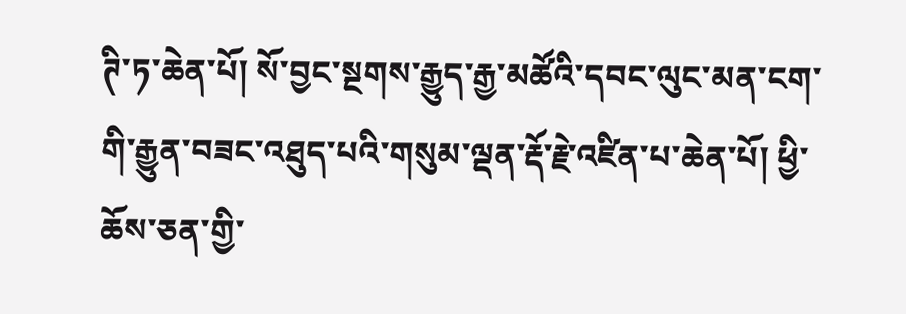ཊི་ཏ་ཆེན་པོ། སོ་བྱང་སྔགས་རྒྱུད་རྒྱ་མཚོའི་དབང་ལུང་མན་ངག་གི་རྒྱུན་བཟང་འཐུད་པའི་གསུམ་ལྡན་རྡོ་རྗེ་འཛིན་པ་ཆེན་པོ། ཕྱི་ཆོས་ཅན་གྱི་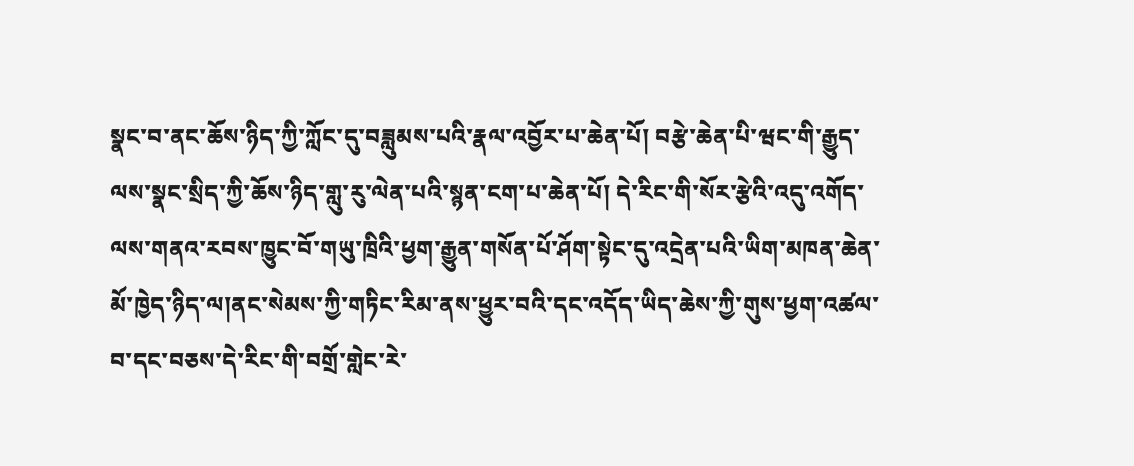སྣང་བ་ནང་ཆོས་ཉིད་ཀྱི་ཀློང་དུ་བཟླུམས་པའི་རྣལ་འབྱོར་པ་ཆེན་པོ། བརྩེ་ཆེན་པི་ཝང་གི་རྒྱུད་ལས་སྣང་སྲིད་ཀྱི་ཆོས་ཉིད་གླུ་རུ་ལེན་པའི་སྙན་ངག་པ་ཆེན་པོ། དེ་རིང་གི་སོར་རྩེའི་འདུ་འགོད་ལས་གནའ་རབས་ཁྱུང་བོ་གཡུ་ཁྲིའི་ཕྱག་རྒྱུན་གསོན་པོ་ཤོག་སྟེང་དུ་འདྲེན་པའི་ཡིག་མཁན་ཆེན་མོ་ཁྱེད་ཉིད་ལ།ནང་སེམས་ཀྱི་གཏིང་རིམ་ནས་ཕྱུར་བའི་དང་འདོད་ཡིད་ཆེས་ཀྱི་གུས་ཕྱག་འཚལ་བ་དང་བཅས་དེ་རིང་གི་བགྲོ་གླེང་རེ་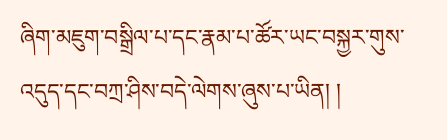ཞིག་མཇུག་བསྒྲིལ་པ་དང་རྣམ་པ་ཚོར་ཡང་བསྐྱར་གུས་འདུད་དང་བཀྲ་ཤིས་བདེ་ལེགས་ཞུས་པ་ཡིན། །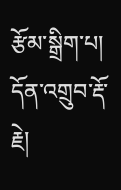རྩོམ་སྒྲིག་པ།  དོན་འགྲུབ་རྡོ་རྗེ།